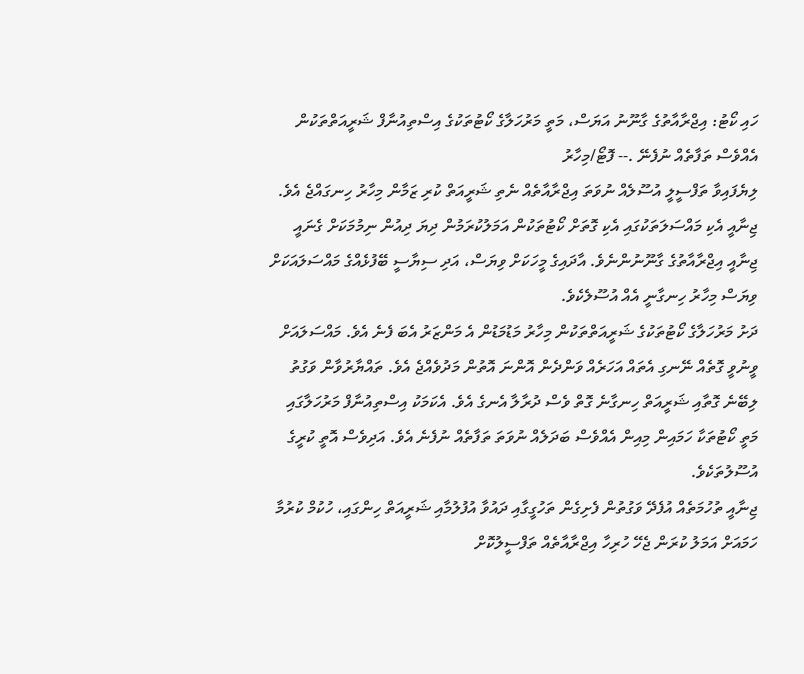ހައި ކޯޓު: އިޖްރާއާތުގެ ގާނޫނު އަޔަސް، މަތީ މަރުހަލާގެ ކޯޓުތަކުގެ އިސްތިއުނާފް ޝަރީއަތްތަކުން އެއްވެސް ތަފާތެއް ނުފެނޭ .-- ފޮޓޯ/މިހާރު
ލިޔެފައިވާ ތަފްސީލީ އުސޫލެއް ނުވަތަ އިޖްރާއާތެއް ނެތި ޝަރީއަތް ކުރި ޒަމާން މިހާރު ހިނގައްޖެ އެވެ. ޖިނާއީ އެކި މައްސަލަތަކުގައި އެކި ގޮތަށް ކޯޓުތަކުން އަމަލުކުރަމުން ދިޔަ ދިއުން ނިމުމަކަށް ގެނައީ ޖިނާއީ އިޖްރާއާތުގެ ގާނޫނުންނެވެ. އާދައިގެ މީހަކަށް ވިޔަސް، އަދި ސިޔާސީ ބޭފުޅެއްގެ މައްސަލައަކަށް ވިޔަސް މިހާރު ހިނގާނީ އެއް އުސޫލެކެވެ.
ދަށު މަރުހަލާގެ ކޯޓުތަކުގެ ޝަރީއަތްތަކުން މިހާރު މަޑުމަޑުން އެ މަންޒަރު އެބަ ފެނެ އެވެ. މައްސަލައަށް ވީނުވީ ގޮތެއް ނޭނގި އެތައް އަހަރެއް ވަންދެން އޮންނަ އޮތުން މަދުވެއްޖެ އެވެ. ތައްޔާރުވާން ވަގުތު ލިބޭނެ ގޮތާއި ޝަރީއަތް ހިނގާނެ ގޮތް ވެސް ދުރާލާ އެނގެ އެވެ. އެކަމަކު އިސްތިއުނާފް މަރުހަލާގައި މަތީ ކޯޓުތަކާ ހަމައިން މިއިން އެއްވެސް ބަދަލެއް ނުވަތަ ތަފާތެއް ނުފެނެ އެވެ. އަދިވެސް އޮތީ ކުރީގެ އުސޫލުތަކެވެ.
ޖިނާއީ ތުހުމަތެއް އުފެދޭ ވަގުތުން ފެށިގެން ތަހުގީގާއި ދައުވާ އުފުލުމާއި ޝަރީއަތް ހިންގައި، ހުކުމް ކުރުމާ ހަމައަށް އަމަލު ކުރަން ޖެހޭ ހުރިހާ އިޖްރާއާތެއް ތަފްސީލުކޮށް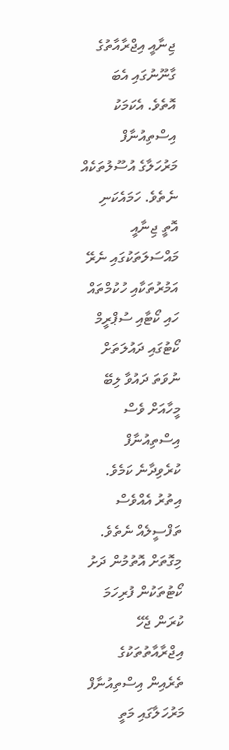ޖިނާއީ އިޖްރާއާތުގެ ގާނޫނުގައި އެބަ އޮތެވެ. އެކަމަކު އިސްތިއުނާފް މަރުހަލާގެ އުސޫލުތަކެއް ނެތެވެ. ހަމައެކަނި އޮތީ ޖިނާއީ މައްސަލަތަކުގައި ނެރޭ އަމުރުތަކާއި ހުކުމްތައް ހައި ކޯޓާއި ސުޕްރީމް ކޯޓުގައި ދައުލަތަށް ނުވަތަ ދައުވާ ލިބޭ މީހާއަށް ވެސް އިސްތިއުނާފް ކުރެވިދާނެ ކަމެވެ. އިތުރު އެއްވެސް ތަފްސީލެއް ނެތެވެ.
މިގޮތަށް އޮތުމުން ދަށު ކޯޓުތަކުން ފުރިހަމަ ކުރަން ޖެހޭ އިޖްރާއާތުތަކުގެ ތެރެއިން އިސްތިއުނާފް މަރުހަލާގައި މަތީ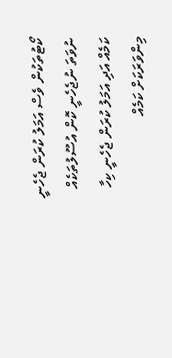ކޯޓުތަކުން ވެސް އަމަލު ކުރަން ޖެހެނީ ނުވަތަ ނުޖެހެނީ ކޮން އުސޫލުތަކެއް ކަމެއް އަދި އަމަލު ކުރަން ޖެހެނީ ކިހާ މިންވަރަކަށް ކަމެއް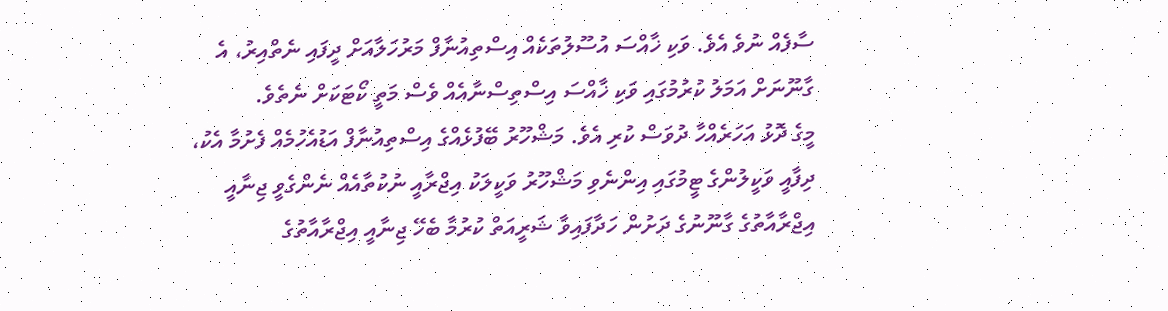ސާފެއް ނުވެ އެވެ. ވަކި ޚާއްސަ އުސޫލުތަކެއް އިސްތިއުނާފް މަރުހަލާއަށް ދީފައި ނެތްއިރު، އެ ގާނޫނަށް އަމަލު ކުރުމުގައި ވަކި ޚާއްސަ އިސްތިސްނާއެއް ވެސް މަތީ ކޯޓަކަށް ނެތެވެ.
މީގެ ދޮޅު އަހަރެއްހާ ދުވަސް ކުރި އެވެ. މަޝްހޫރު ބޭފުޅެއްގެ އިސްތިއުނާފް އަޑުއެހުމެއް ފެށުމާ އެކު، ދިފާއީ ވަކީލުންގެ ޓީމުގައި އިންނެވި މަޝްހޫރު ވަކީލަކު އިޖްރާއީ ނުކުތާއެއް ނެންގެވީ ޖިނާއީ އިޖްރާއާތުގެ ގާނޫނުގެ ދަށުން ހަދާފައިވާ ޝަރީއަތް ކުރުމާ ބެހޭ ޖިނާއީ އިޖްރާއާތުގެ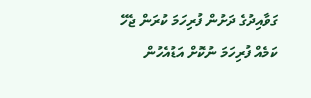ގަވާއިދުގެ ދަށުން ފުރިހަމަ ކުރަން ޖެހޭ ކަމެއް ފުރިހަމަ ނުކޮށް އަޑުއެހުން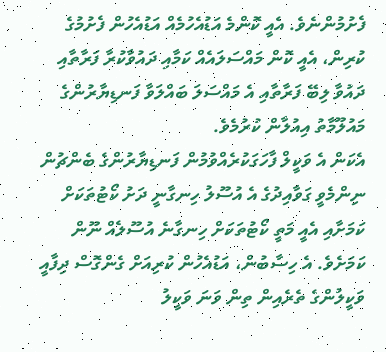ފެށުމުންނެވެ. އެއީ ކޮންމެ އަޑުއެހުމެއް އަޑުއެހުން ފެށުމުގެ ކުރިން، އެއީ ކޮން މައްސަލައެއް ކަމާއި ދައުވާކުރާ ފަރާތާއި ދައުވާ ލިބޭ ފަރާތާއި އެ މައްސަލަ ބައްލަވާ ފަނޑިޔާރުންގެ މައުލޫމާތު އިއުލާން ކުރުމެވެ.
އެކަން އެ ވަކީލް ފާހަގަކުރެއްވުމުން ފަނޑިޔާރުންގެ ބެންޗުން ނިންމެވީ ގަވާއިދުގެ އެ އުސޫލު ހިނގާނީ ދަށު ކޯޓުތަކަށް ކަމަށާއި އެއީ މަތީ ކޯޓުތަކަށް ހިނގާނެ އުސޫލެއް ނޫން ކަމަށެވެ. އެ ހިސާބުން، އަޑުއެހުން ކުރިއަށް ގެންގޮސް ދިފާއީ ވަކީލުންގެ ތެރެއިން ތިން ވަނަ ވަކީލު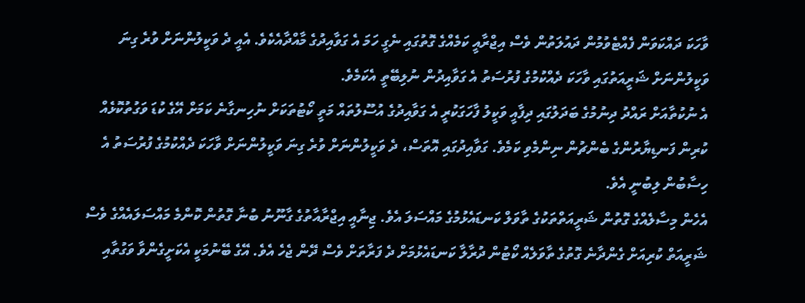ވާހަކަ ދައްކަވަން ފެއްޓެވުމުން ދައުލަތުން ވެސް އިޖްރާއީ ކަމެއްގެ ގޮތުގައި ނެގީ ހަމަ އެ ގަވާއިދުގެ މާއްދާއެކެވެ. އެއީ ދެ ވަކީލުންނަށް ވުރެ ގިނަ ވަކީލުންނަށް ޝަރީއަތުގައި ވާހަކަ ދެއްކުމުގެ ފުރުސަތު އެ ގަވާއިދުން ނުލިބޭތީ އެކަމެވެ.
އެ ނުކުތާއަށް ރައްދު ދިނުމުގެ ބަދަލުގައި ދިފާއީ ވަކީލު ފާހަގަކުރީ އެ ގަވާއިދުގެ އުސޫލުތައް މަތީ ކޯޓުތަކަށް ނުހިނގާނެ ކަމަށް އޭގެ ކުޑަ ވަގުތުކޮޅެއް ކުރިން ފަނޑިޔާރުންގެ ބެންޗުން ނިންމެވި ކަމެވެ. ގަވާއިދުގައި އޮތަސް، ދެ ވަކީލުންނަށް ވުރެ ގިނަ ވަކީލުންނަށް ވާހަކަ ދެއްކުމުގެ ފުރުސަތު އެ ހިސާބުން ލިބުނީ އެވެ.
އެހެން މިސާލެއްގެ ގޮތުން ޝަރީއަތްތަކުގެ ތާވަލް ކަނޑައެޅުމުގެ މައްސަލަ އެވެ. ޖިނާއީ އިޖްރާއާތުގެ ގާނޫނު ބުނާ ގޮތުން ކޮންމެ މައްސަލައެއްގެ ވެސް ޝަރީއަތް ކުރިއަށް ގެންދާނެ ގޮތުގެ ތާވަލެއް ކޯޓުން ދުރާލާ ކަނޑައެޅުމަށް ދެ ފަރާތަށް ވެސް ދޭން ޖެހެ އެވެ. އޭގެ ބޭނުމަކީ އެކަށީގެންވާ ވަގުތާއި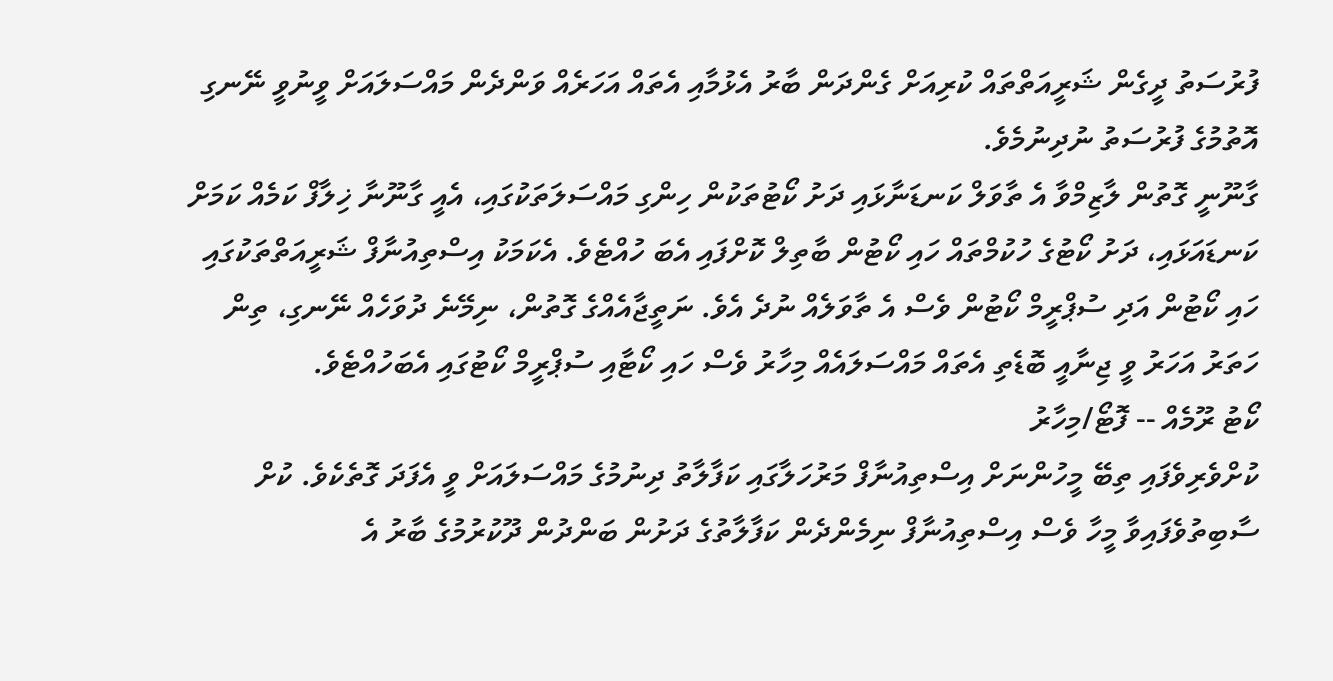ފުރުސަތު ދީގެން ޝަރީއަތްތައް ކުރިއަށް ގެންދަން ބާރު އެޅުމާއި އެތައް އަހަރެއް ވަންދެން މައްސަލައަށް ވީނުވީ ނޭނގި އޮތުމުގެ ފުރުސަތު ނުދިނުމެވެ.
ގާނޫނީ ގޮތުން ލާޒިމްވާ އެ ތާވަލް ކަނޑަނާޅައި ދަށު ކޯޓުތަކުން ހިންގި މައްސަލަތަކުގައި، އެއީ ގާނޫނާ ޚިލާފް ކަމެއް ކަމަށް ކަނޑައަޅައި، ދަށު ކޯޓުގެ ހުކުމްތައް ހައި ކޯޓުން ބާތިލް ކޮށްފައި އެބަ ހުއްޓެވެ. އެކަމަކު އިސްތިއުނާފް ޝަރީއަތްތަކުގައި ހައި ކޯޓުން އަދި ސުޕްރީމް ކޯޓުން ވެސް އެ ތާވަލެއް ނުދެ އެވެ. ނަތީޖާއެއްގެ ގޮތުން، ނިމޭނެ ދުވަހެއް ނޭނގި، ތިން ހަތަރު އަހަރު ވީ ޖިނާއީ ބޮޑެތި އެތައް މައްސަލައެއް މިހާރު ވެސް ހައި ކޯޓާއި ސުޕްރީމް ކޯޓުގައި އެބަހުއްޓެވެ.
ކޯޓު ރޫމެއް -- ފޮޓޯ/މިހާރު
ކުށްވެރިވެފައި ތިބޭ މީހުންނަށް އިސްތިއުނާފް މަރުހަލާގައި ކަފާލާތު ދިނުމުގެ މައްސަލައަށް ވީ އެފަދަ ގޮތެކެވެ. ކުށް ސާބިތުވެފައިވާ މީހާ ވެސް އިސްތިއުނާފް ނިމެންދެން ކަފާލާތުގެ ދަށުން ބަންދުން ދޫކުރުމުގެ ބާރު އެ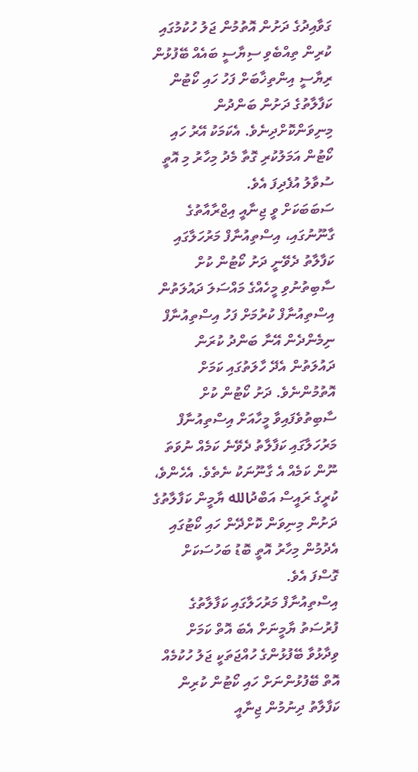ގަވާއިދުގެ ދަށުން އޮތުމުން ޖަލު ހުކުމުގައި ކުރިން ތިއްބެވި ސިޔާސީ ބައެއް ބޭފުޅުން ރިޔާސީ އިންތިޚާބަށް ފަހު ހައި ކޯޓުން ކަފާލާތުގެ ދަށުން ބަންދުން މިނިވަންކޮށްދިނެވެ. އެކަމަކު އޭރު ހައި ކޯޓުން އަމަލުކުރި ގޮތާ މެދު މިހާރު މި އޮތީ ސުވާލު އުފެދިފަ އެވެ.
ސަބަބަކަށް ވީ ޖިނާއީ އިޖްރާއާތުގެ ގާނޫނުގައި، އިސްތިއުނާފް މަރުހަލާގައި ކަފާލާތު ދެވޭނީ ދަށު ކޯޓުން ކުށް ސާބިތުނުވި މީހެއްގެ މައްސަލަ ދައުލަތުން އިސްތިއުނާފް ކުރުމަށް ފަހު އިސްތިއުނާފް ނިމެންދެން އޭނާ ބަންދު ކުރަން ދައުލަތުން އެދޭ ހާލަތުގައި ކަމަށް އޮތުމުންނެވެ. ދަށު ކޯޓުން ކުށް ސާބިތުވެފައިވާ މީހާއަށް އިސްތިއުނާފް މަރުހަލާގައި ކަފާލާތު ދެވޭނެ ކަމެއް ނުވަތަ ނޫން ކަމެއް އެ ގާނޫނަކު ނެތެވެ. އެހެންވެ، ކުރީގެ ރައީސް އަބްދުالله ޔާމީން ކަފާލާތުގެ ދަށުން މިނިވަން ކޮށްދޭން ހައި ކޯޓުގައި އެދުމުން މިހާރު އޮތީ ބޮޑު ބަހުސަކަށް ގޮސްފަ އެވެ.
އިސްތިއުނާފް މަރުހަލާގައި ކަފާލާތުގެ ފުރުސަތު ޔާމީނަށް އެބަ އޮތް ކަމަށް ވިދާޅުވާ ބޭފުޅުންގެ ހުއްޖަތަކީ ޖަލު ހުކުމެއް އޮތް ބޭފުޅުންނަށް ހައި ކޯޓުން ކުރިން ކަފާލާތު ދިނުމުން ޖިނާއީ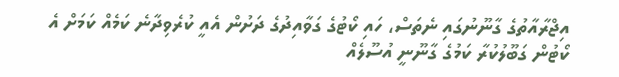އިޖްރާއާތުގެ ގާނޫނުގައި ނެތަސް، ހައި ކޯޓުގެ ގަވާއިދުގެ ދަށުން އެއީ ކުރެވިދާނެ ކަމެއް ކަމަށް އެ ކޯޓުން ގަބޫލުކުރާ ކަމުގެ ގާނޫނީ އުސޫލެއް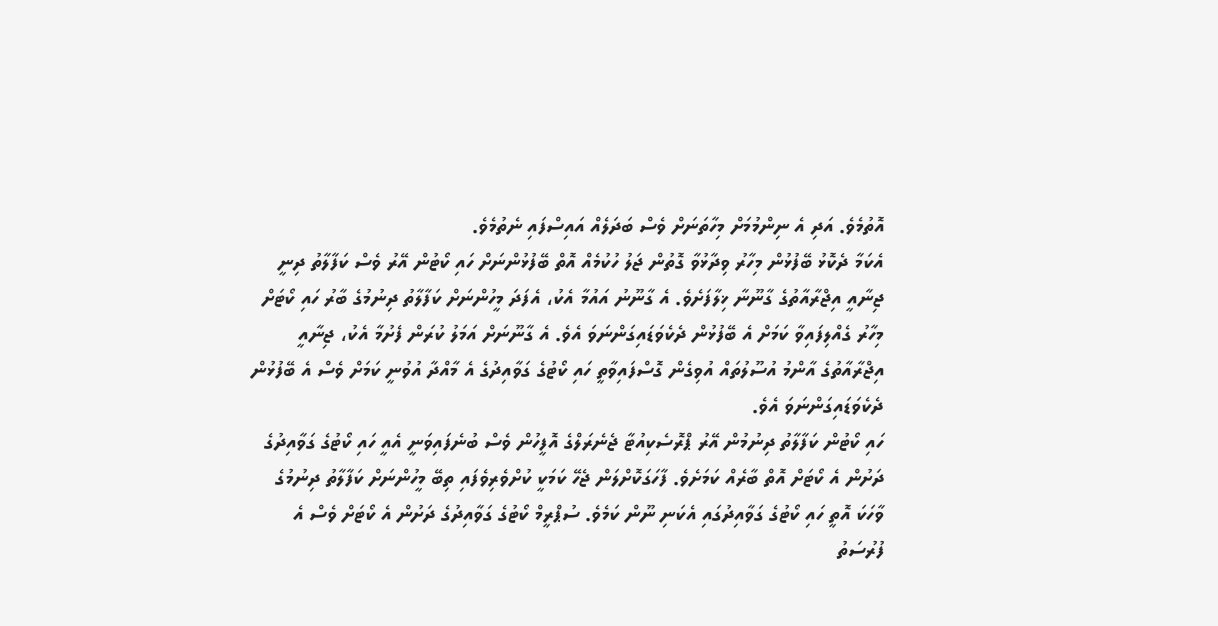އޮތުމެވެ. އަދި އެ ނިންމުމަށް މިހާތަނަށް ވެސް ބަދަލެއް އައިސްފައި ނެތުމެވެ.
އެކަމާ ދެކޮޅު ބޭފުޅުން މިހާރު ވިދާޅުވާ ގޮތުން ޖަލު ހުކުމެއް އޮތް ބޭފުޅުންނަށް ހައި ކޯޓުން އޭރު ވެސް ކަފާލާތު ދިނީ ޖިނާއީ އިޖްރާއާތުގެ ގާނޫނާ ޚިލާފަށެވެ. އެ ގާނޫނު އައުމާ އެކު، އެފަދަ މީހުންނަށް ކަފާލާތު ދިނުމުގެ ބާރު ހައި ކޯޓަށް މިހާރު ގެއްލިފައިވާ ކަމަށް އެ ބޭފުޅުން ދެކެވަޑައިގަންނަވަ އެވެ. އެ ގާނޫނަށް އަމަލު ކުރަން ފެށުމާ އެކު، ޖިނާއީ އިޖްރާއާތުގެ އާންމު އުސޫލުތައް އުވިގެން ގޮސްފައިވާތީ ހައި ކޯޓުގެ ގަވާއިދުގެ އެ މާއްދާ އުވުނީ ކަމަށް ވެސް އެ ބޭފުޅުން ދެކެވަޑައިގަންނަވަ އެވެ.
ހައި ކޯޓުން ކަފާލާތު ދިނުމުން އޭރު ޕްރޮސެކިއުޓާ ޖެނެރަލްގެ އޮފީހުން ވެސް ބުނެފައިވަނީ އެއީ ހައި ކޯޓުގެ ގަވާއިދުގެ ދަށުން އެ ކޯޓަށް އޮތް ބާރެއް ކަމަށެވެ. ފާހަގަކޮށްލަން ޖެހޭ ކަމަކީ ކުށްވެރިވެފައި ތިބޭ މީހުންނަށް ކަފާލާތު ދިނުމުގެ ވާހަކަ އޮތީ ހައި ކޯޓުގެ ގަވާއިދުގައި އެކަނި ނޫން ކަމެވެ. ސުޕްރީމް ކޯޓުގެ ގަވާއިދުގެ ދަށުން އެ ކޯޓަށް ވެސް އެ ފުރުސަތު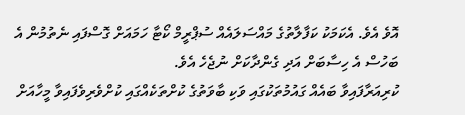އޮވެ އެވެ. އެކަމަކު ކަފާލާތުގެ މައްސަލައެއް ސުޕްރީމް ކޯޓާ ހަމައަށް ގޮސްފައި ނެތުމުން އެ ބަހުސް އެ ހިސާބަށް އަދި ގެންދާކަށް ނުޖެހެ އެވެ.
ކުރިއަރާފައިވާ ބައެއް ގައުމުތަކުގައި ވަކި ބާވަތުގެ ކުށްތަކެއްގައި ކުށްވެރިވެފައިވާ މީހާއަށް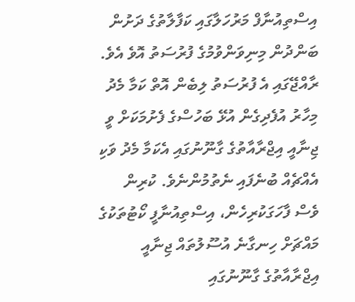އިސްތިއުނާފް މަރުހަލާގައި ކަފާލާތުގެ ދަށުން ބަންދުން މިނިވަންވުމުގެ ފުރުސަތު އޮވެ އެވެ. ރާއްޖޭގައި އެ ފުރުސަތު ލިބެން އޮތް ކަމާ މެދު މިހާރު އުފެދިގެން އުޅޭ ބަހުސްގެ ފެށުމަކަށް ވީ ޖިނާއީ އިޖްރާއާތުގެ ގާނޫނުގައި އެކަމާ މެދު ވަކި އެއްޗެއް ބުނެފައި ނެތުމުންނެވެ. ކުރިން ވެސް ފާހަގަކުރިހެން، އިސްތިއުނާފީ ކޯޓުތަކުގެ މައްޗަށް ހިނގާނެ އުސޫލުތައް ޖިނާއީ އިޖްރާއާތުގެ ގާނޫނުގައި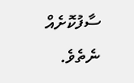ސާފުކޮށެއް ނެތެވެ.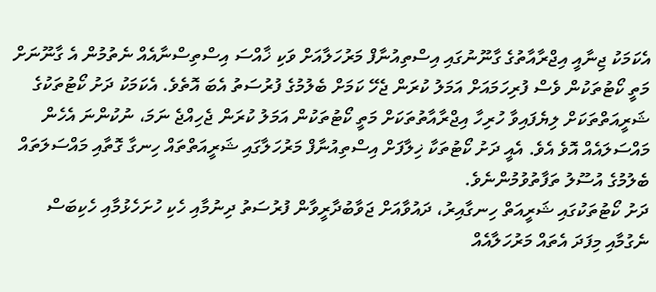އެކަމަކު ޖިނާއީ އިޖްރާއާތުގެ ގާނޫނުގައި އިސްތިއުނާފް މަރުހަލާއަށް ވަކި ޚާއްސަ އިސްތިސްނާއެއް ނެތުމުން އެ ގާނޫނަށް މަތީ ކޯޓުތަކުން ވެސް ފުރިހަމައަށް އަމަލު ކުރަން ޖެހޭ ކަމަށް ބެލުމުގެ ފުރުސަތު އެބަ އޮތެވެ. އެކަމަކު ދަށު ކޯޓުތަކުގެ ޝަރީއަތްތަކަށް ލިޔެފައިވާ ހުރިހާ އިޖްރާއާތުތަކަށް މަތީ ކޯޓުތަކުން އަމަލު ކުރަން ޖެހިއްޖެ ނަމަ، ނުކުންނަ އެހެން މައްސަލައެއް އޮވެ އެވެ. އެއީ ދަށު ކޯޓުތަކާ ޚިލާފަށް އިސްތިއުނާފް މަރުހަލާގައި ޝަރީއަތްތައް ހިނގާ ގޮތާއި މައްސަލަތައް ބެލުމުގެ އުސޫލު ތަފާތުވުމުންނެވެ.
ދަށު ކޯޓުތަކުގައި ޝަރީއަތް ހިނގާއިރު، ދައުވާއަށް ޖަވާބުދާރީވާން ފުރުސަތު ދިނުމާއި ހެކި ހުށަހެޅުމާއި ހެކިބަސް ނެގުމާއި މިފަދަ އެތައް މަރުހަލާއެއް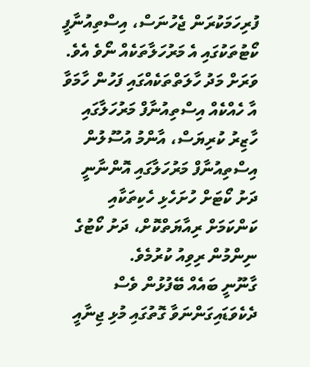ފުރިހަމަކުރަން ޖެހުނަސް، އިސްތިއުނާފީ ކޯޓުތަކުގައި އެ މަރުހަލާތަކެއް ނޯވެ އެވެ. ވަރަށް މަދު ހާލަތްތަކެއްގައި ފަހުން ހާމަވާ އާ ހެއްކެއް އިސްތިއުނާފް މަރުހަލާގައި ހާޒިރު ކުރިޔަސް، އާންމު އުސޫލުން އިސްތިއުނާފް މަރުހަލާގައި އޮންނާނީ ދަށު ކޯޓަށް ހުށަހެޅި ހެކިތަކާއި ކަންކަމަށް ރިއާޔަތްކޮށް، ދަށު ކޯޓުގެ ނިންމުން ރިވިއު ކުރުމެވެ.
ގާނޫނީ ބައެއް ބޭފުޅުން ވެސް ދެކެވަޑައިގަންނަވާ ގޮތުގައި މުޅި ޖިނާއީ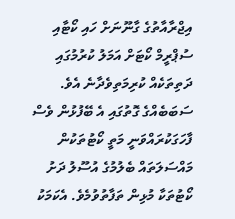އިޖްރާއާތުގެ ގާނޫނަށް ހައި ކޯޓާއި ސުޕްރީމް ކޯޓަށް އަމަލު ކުރުމުގައި ދަތިތަކެއް ކުރިމަތިވެދާނެ އެވެ. ސަބަބެއްގެ ގޮތުގައި އެ ބޭފުޅުން ވެސް ފާހަގަކުރައްވަނީ މަތީ ކޯޓުތަކުން މައްސަލަތައް ބެލުމުގެ އުސޫލު ދަށު ކޯޓުތަކާ މުޅިން ތަފާތުވުމެވެ. އެކަމަކު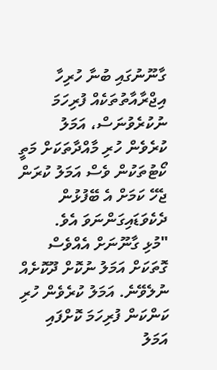ގާނޫނުގައި ބުނާ ހުރިހާ އިޖްރާއާތުތަކެއް ފުރިހަމަ ނުކުރެވުނަސް، އަމަލު ކުރެވެން ހުރި މާއްދާތަކަށް މަތީ ކޯޓުތަކުން ވެސް އަމަލު ކުރަން ޖެހޭ ކަމަށް އެ ބޭފުޅުން ދެކެވަޑައިގަންނަވަ އެވެ.
"މުޅި ގާނޫނަށް އެއްވެސް ގޮތަކަށް އަމަލު ނުކޮށް ދޫކޮށެއް ނުލެވޭނެ. އަމަލު ކުރެވެން ހުރި ކަންކަން ފުރިހަމަ ކޮށްފައި އަމަލު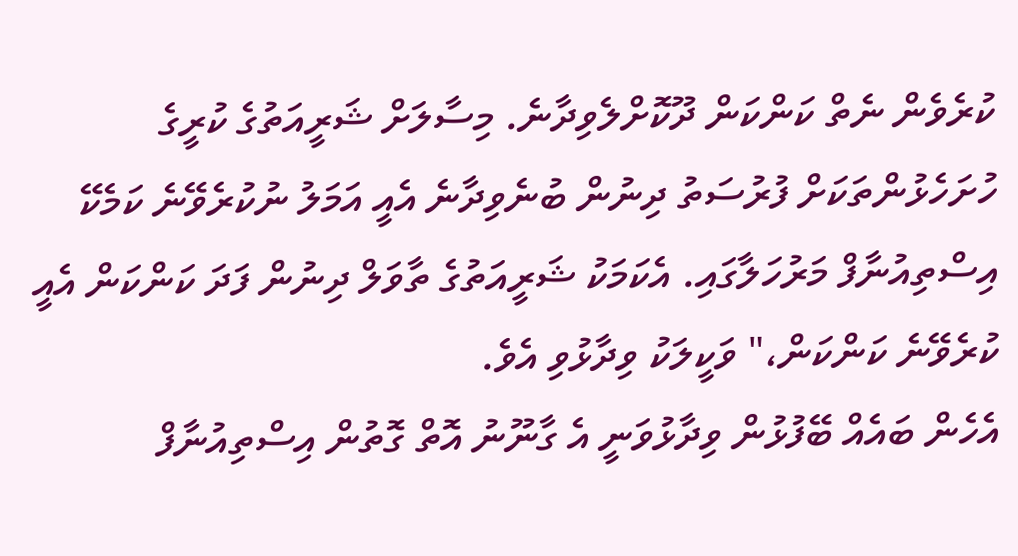ކުރެވެން ނެތް ކަންކަން ދޫކޮށްލެވިދާނެ. މިސާލަށް ޝަރީއަތުގެ ކުރީގެ ހުށަހެޅުންތަކަށް ފުރުސަތު ދިނުން ބުނެވިދާނެ އެއީ އަމަލު ނުކުރެވޭނެ ކަމެކޭ އިސްތިއުނާފް މަރުހަލާގައި. އެކަމަކު ޝަރީއަތުގެ ތާވަލް ދިނުން ފަދަ ކަންކަން އެއީ ކުރެވޭނެ ކަންކަން،" ވަކީލަކު ވިދާޅުވި އެވެ.
އެހެން ބައެއް ބޭފުޅުން ވިދާޅުވަނީ އެ ގާނޫނު އޮތް ގޮތުން އިސްތިއުނާފް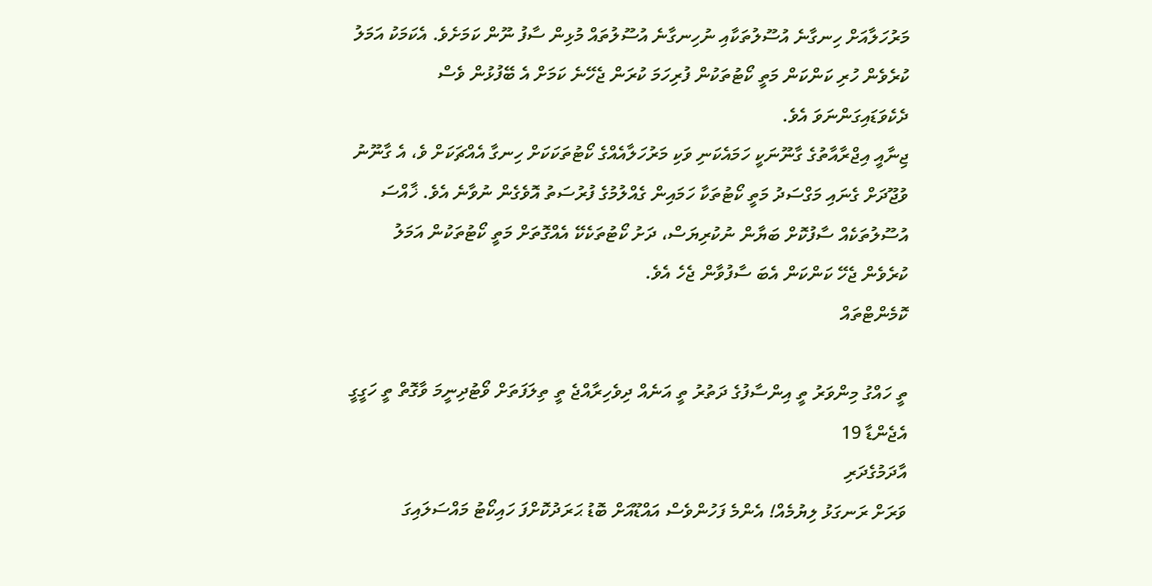މަރުހަލާއަށް ހިނގާނެ އުސޫލުތަކާއި ނުހިނގާނެ އުސޫލުތައް މުޅިން ސާފު ނޫން ކަމަށެވެ. އެކަމަކު އަމަލު ކުރެވެން ހުރި ކަންކަން މަތީ ކޯޓުތަކުން ފުރިހަމަ ކުރަން ޖެހޭނެ ކަމަށް އެ ބޭފުޅުން ވެސް ދެކެވަޑައިގަންނަވަ އެވެ.
ޖިނާއީ އިޖްރާއާތުގެ ގާނޫނަކީ ހަމައެކަނި ވަކި މަރުހަލާއެއްގެ ކޯޓުތަކަކަށް ހިނގާ އެއްޗަކަށް ވެ، އެ ގާނޫނު ވުޖޫދަށް ގެނައި މަގްސަދު މަތީ ކޯޓުތަކާ ހަމައިން ގެއްލުމުގެ ފުރުސަތު އޮވެގެން ނުވާނެ އެވެ. ޚާއްސަ އުސޫލުތަކެއް ސާފުކޮށް ބަޔާން ނުކުރިޔަސް، ދަށު ކޯޓުތަކެކޭ އެއްގޮތަށް މަތީ ކޯޓުތަކުން އަމަލު ކުރެވެން ޖެހޭ ކަންކަން އެބަ ސާފުވާން ޖެހެ އެވެ.
ކޮމެންޓްތައް

ތީ ހައްގު މިންވަރު ތީ އިންސާފުގެ ދަތުރު ތީ އަނެއް ދިވެހިރާއްޖެ ތީ ތިލަފަތަށް ވޯޓުދިނީމަ ވާގޮތް ތީ ހަގީގީ އެޖެންޑާ 19
އާދަމުގެދަރި
ވަރަށް ރަނގަޅު ލިޔުމެއް! އެންމެ ފަހުންވެސް އައްޑޫއަށް ބޮޑު ޙަރަދުކޮށްފަ ހައިކޯޓު މައްސަލައިގަ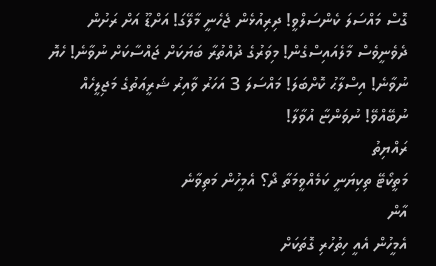ގޮސް މައްސަލަ ކެންސަލްވީ! ދިރިއުޅެން ޖެހެނީ މާލޭގަ! އަށްޑޫ އަށް ރަށުން ދެވެނީވެސް މާލެއައިސްގެން! މިވަރުގެ ދުއްތުރާ ބަޔަކަށް ޖައްސާކަށް ނުވާނެ! ހެޔޮ ނުވާނެ! އިސްލާޙު ކޮށްބަލަ! މައްސަލަ 3 އަހަރު ވާއިރު ޝަރީޢަތުގެ މަޖިލީހެއް ނުބޭއްވޭ! ނުވަންޏާ އުވާލާ!
ރައްޔިތު
މަތީކޯޓޭ ތިކިޔަނީ ކަމެއްވީމަތާ ދޯ؟ އެމީހުން މަތިވާނެ
އާން
އެމީހުން އެއީ ހިތުހުރި ގޮތަކަށް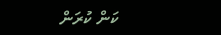ކަން ކުރަން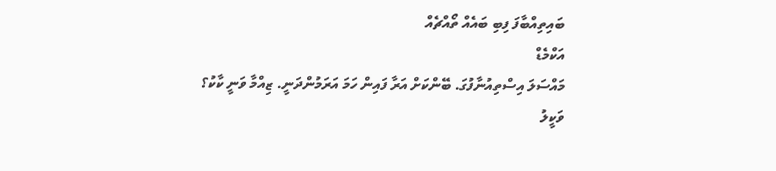ބައިތިއްބާފަ ފިބި ބައެއް ތޯއްޗެއް
އަކްމެޑް
މައްސަލަ އިސްތިއުނާފުގަ. ބޭންކަށް އަރާ ފައިން ހަމަ އަރަމުންދަނީ. ޒިއްމާ ވަނީ ކާކު؟
ވަކީލު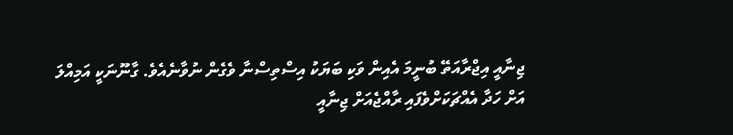ޖިނާއީ އިޖްރާއަތޭ ބުނީމަ އެއިން ވަކި ބަޔަކު އިސްތިސްނާ ވެގެން ނުވާނެއެވެ. ގާނޫނަކީ އަމިއްލަ އަށް ހަދާ އެއްޗަކަށްވެފައި ރާއްޖެއަށް ޖިނާއީ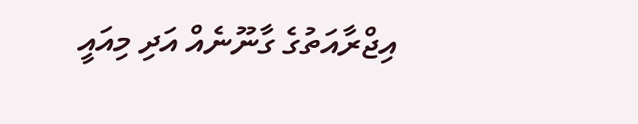އިޖްރާއަތުގެ ގާނޫނެއް އަދި މިއައީ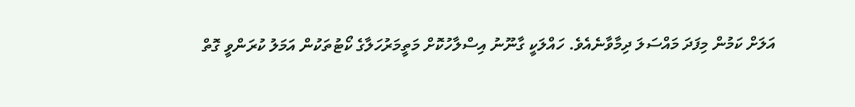އަލަށް ކަމުން މިފަދަ މައްސަލަ ދިމާވާނެއެވެ. ހައްލަކީ ގާނޫނު އިސްލާހުކޮށް މަތީމަރުހަލާގެ ކޯޓުތަކުން އަމަލު ކުރަންވީ ގޮތް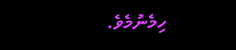ހިމެނުމެވެ.